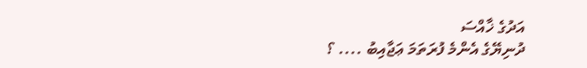އަދުގެ ޚާއްސަ
ދުނިޔޭގެ އެންމެ ފުރަތަމަ ޢަޖާއިބު .... ؟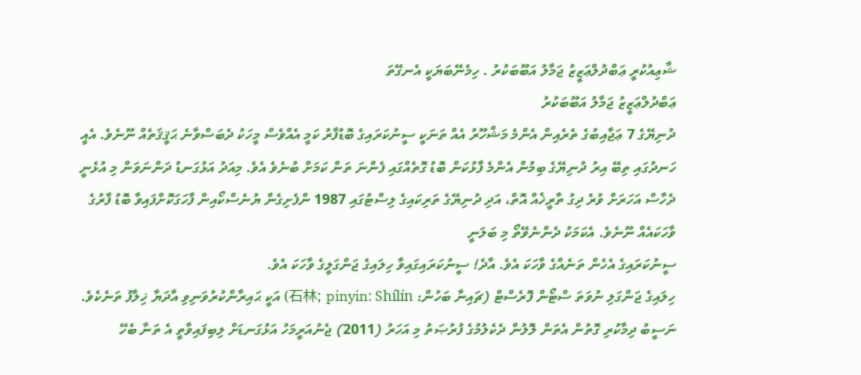ޝާޢިއުކުރީ ޢަބްދުލްޢަޒީޒު ޖަމާލު އަބޫބަކުރު . ހިމެނޭބަޔަކީ އެނގޭތަ
ޢަބްދުލްޢަޒީޒު ޖަމާލު އަބޫބަކުރު
ދުނިޔޭގެ 7 ޢަޖާއިބުގެ ތެރެއިން އެންމެ މަޝްހޫރު އެއް ތަނަކީ ސީނުކަރައިގެ ބޮޑުފާރު ކަމީ އެއްވެސް މީހަކު ދެބަސްވާނެ ޙަޤީޤަތެއް ނޫނެވެ. އެއީ ހަނދުގައި ތިބޭ އިރު ދުނިޔޭގެ ބިމުން އެންމެ ފާޅުކަން ބޮޑު ގޮތެއްގައި ފެންނަ ތަން ކަމަށް ބުނެވެ އެވެ. މިއަދު އަޅުގަނޑު ދަންނަވަން މި އުޅެނީ ދެހާސް އަހަރަށް ވުރެ ދިގު ތާރީޚެއް އޮތް، އަދި ދުނިޔޭގެ ތަރިކައިގެ ލިސްޓުގައި 1987 ންފެށިގެން ޔުނެސްކޯއިން ފާހަގަކޮށްފައިވާ ބޮޑު ފާރުގެ ވާހަކައެއް ނޫނެވެ. އެކަމަކު ދެންނެވޭތޯ މި ބަލަނީ
ސީނުކަރައިގެ އެހެން ތަނެއްގެ ވާހަކަ އެވެ. އާދެ! ސީނުކަރައިގައިވާ ހިލައިގެ ޖަންގަލީގެ ވާހަކަ އެވެ.
ހިލައިގެ ޖަންގަލި ނުވަތަ ސްޓޯން ފޮރެސްޓް (ޗައިނާ ބަހުން: 石林; pinyin: Shílín) އަކީ ޙައިރާންކުރުވަނިވި އާދަޔާ ޚިލާފު ތަނެކެވެ. ނަސީބު ދިމާކުރި ގޮތުން އެތަން ލޮލުން ދެކެލުމުގެ ފުރުޞަތު މި އަހަރު (2011) ޖެނުއަރީމަހު އަޅުގަނޑަށް ލިބިފައިވާތީ އެ ތަނާ ބެހޭ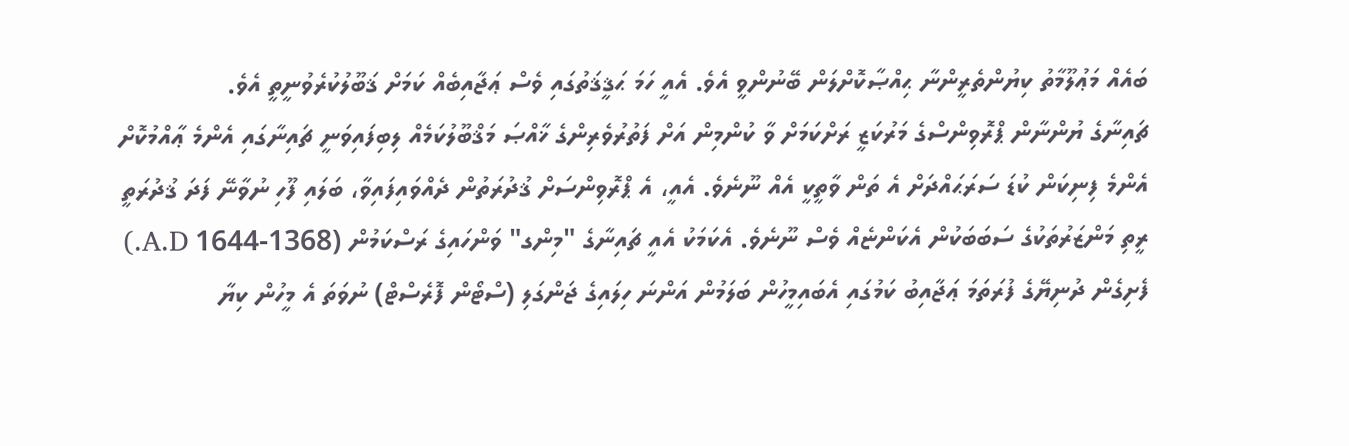ބައެއް މަޢުލޫމާތު ކިޔުންތެރީންނާ ޙިއްޞާކޮށްލަން ބޭނުންވީ އެވެ. އެއީ ހަމަ ޙަޤީޤަތުގައި ވެސް ޢަޖާއިބެއް ކަމަށް ޤަބޫލުކުރެވުނީތީ އެވެ.
ޗައިނާގެ ޔުންނާން ޕްރޮވިންސްގެ މަރުކަޒީ ރަށްކަމަށް ވާ ކުންމިން އަށް ފަތުރުވެރިންގެ ޚާއްޞަ މަޤްބޫލުކަމެއް ލިބިފައިވަނީ ޗައިނާގައި އެންމެ ޢާއްމުކޮށް އެންމެ ފިނިކަން ކުޑަ ސަރަޙައްދަށް އެ ތަން ވާތީކީ އެއް ނޫނެވެ. އެއީ، އެ ޕްރޮވިންސަށް ޤުދުރަތުން ދެއްވައިފައިވާ، ބަލައި ފޫހި ނުވާނޭ ފަދަ ޤުދުރަތީ ރީތި މަންޒަރުތަކުގެ ސަބަބަކުން އެކަންޏެއް ވެސް ނޫނެވެ. އެކަމަކު އެއީ ޗައިނާގެ "މިންގ" ވަންހައިގެ ރަސްކަމުން (1368-1644 A.D.)  ފެށިގެން ދުނިޔޭގެ ފުރަތަމަ ޢަޖާއިބު ކަމުގައި އެބައިމީހުން ބަލަމުން އަންނަ ހިލައިގެ ޖަންގަލި (ސްޓޯން ފޮރެސްޓް) ނުވަތަ އެ މީހުން ކިޔާ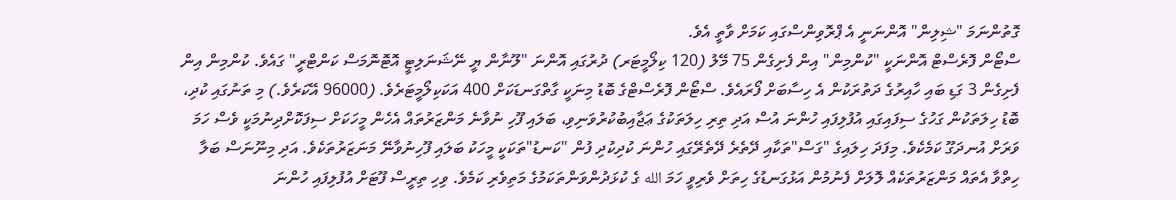ގޮތުންނަމަ "ޝިލިން" އޮންނަނީ އެ ޕްރޮވިންސްގައި ކަމަށް ވާތީ އެވެ.
ސްޓޯން ފޮރެސްޓް އޮންނަކީ "ކުންމިން" އިން ފެށިގެން 75 މޭލު (120 ކިލޯމީޓަރ) ދުރުގައި އޮންނަ "ލޫނާން ޔީ ނޭޝަނަލިޓީ އޮޓޮނޮމަސް ކަންޓްރީ" ގައެވެ. ކުންމިން އިން ފެށިގެން 3 ގަޑި ބައި ހާއިރުގެ ދަތުރަކުން އެ ހިސާބަށް ފޯރައެވެ. ސްޓޯން ފޮރެސްޓްގެ ބޮޑު މިނަކީ ގާތްގަނޑަކަށް 400 އަކަކިލޯމީޓަރެވެ. (96000 އޭކަރެވެ.) މި ތަނުގައި ކުދި، ބޮޑު ހިލަތަކުން ގަހުގެ ސިފައިގައި އުފުލިފައި ހުންނަ އުސް އަދި ތިރި ހިލަތަކުގެ ޢަޖާއިބުކުރުވަނިވި، ބަލައި ފޫހި ނުވާނެ މަންޒަރުތައް އެހެން މީހަކަށް ސިފަކޮށްދިނުމަކީ ވެސް ހަމަ ވަރަށް އުނދަގޫ ކަމެކެވެ. މިފަދަ ހިލައިގެ "ގަސް"ތަކާއި ދޭތެރެ ދޭތެރޭގައި ހުންނަ ކުދިކުދި ފުން "ކަނޑު"ތަކަކީ މީހަކު ބަލައި ފޫހިނުވާނޭ މަނަޒަރުތަކެވެ. އަދި މިނޫނަސް ބަލާ ހިތްވާ އެތައް މަންޒަރުތަކެއް ލޮލަށް ފެނުމުން އަޅުގަނޑުގެ ހިތަށް ވެރިވީ ހަމަ الله ގެ ކުޅަދުންވަންތަކަމުގެ މަތިވެރި ކަމެވެ. ވިހި ތިރީސް ފޫޓަށް އުފުލިފައި ހުންނަ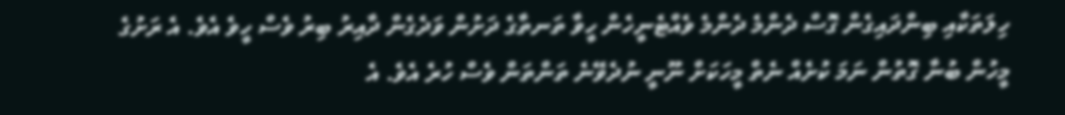ހިލަތަކާއި ބިންދައިގެން ގޮސް ދެންމެ ދެންމެ ވެއްޓެނީހެން ހީވާ ތަނތާގެ ދަށުން ވަދެގެން ދާއިރު ބިރު ވެސް ހީވެ އެވެ. އެ ރަށުގެ މީހުން ބުނާ ގޮތުން ނަމަ ކުށެއް ނެތް މީހަކަށް ނޫނީ ނުދެވޭނެ ތަންތަން ވެސް ހުރެ އެވެ. އެ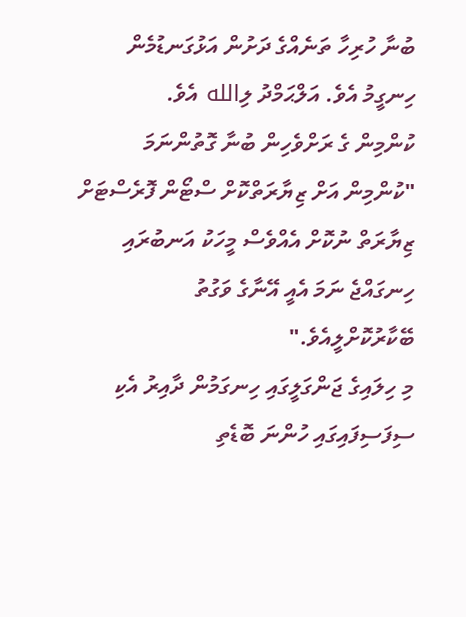ބުނާ ހުރިހާ ތަނެއްގެ ދަށުން އަޅުގަނޑުމެން ހިނގީމު އެވެ. އަލްޙަމްދު ލިالله އެވެ.
ކުންމިން ގެ ރަށްވެހިން ބުނާ ގޮތުންނަމަ "ކުންމިން އަށް ޒިޔާރަތްކޮށް ސްޓޯން ފޮރެސްޓަށް ޒިޔާރަތް ނުކޮށް އެއްވެސް މީހަކު އަނބުރައި ހިނގައްޖެ ނަމަ އެއީ އޭނާގެ ވަގުތު ބޭކާރުކޮށްލީއެވެ."
މި ހިލައިގެ ޖަންގަލީގައި ހިނގަމުން ދާއިރު އެކި ސިފަސިފައިގައި ހުންނަ ބޮޑެތި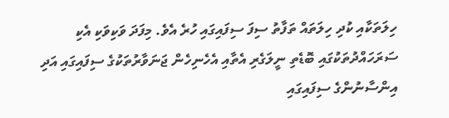ހިލަތަކާއި ކުދި ހިލަތައް ތަފާތު ސިފަ ސިފައިގައި ހުރެ އެވެ. މިފަދަ ވަކިވަކި އެކި ސަރަހައްދުތަކުގައި ބޮޑެތި ނީލަގެރި އެތާއި އެހެނިހެން ޖަނަވާރުތަކުގެ ސިފައިގައި އަދި އިންސާނުންގެ ސިފައިގައި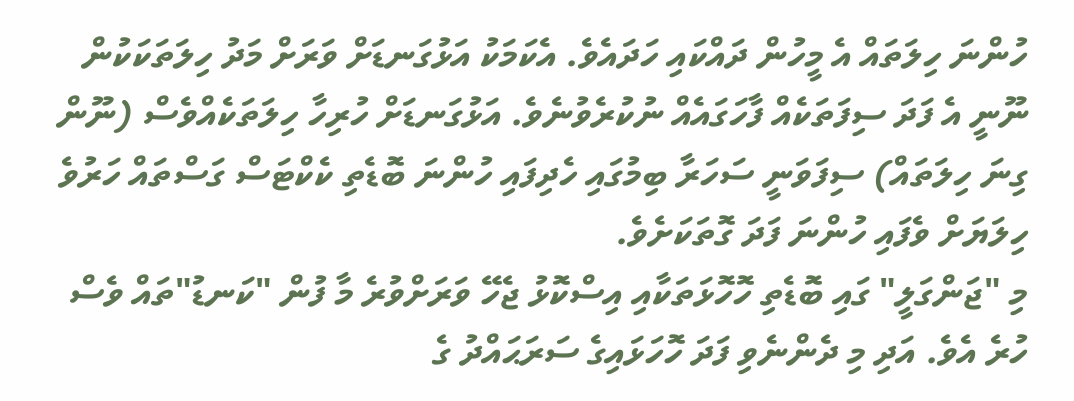ހުންނަ ހިލަތައް އެ މީހުން ދައްކައި ހަދައެވެ. އެކަމަކު އަޅުގަނޑަށް ވަރަށް މަދު ހިލަތަކަކުން ނޫނީ އެ ފަދަ ސިފަތަކެއް ފާހަގައެއް ނުކުރެވުނެވެ. އަޅުގަނޑަށް ހުރިހާ ހިލަތަކެއްވެސް (ނޫން ގިނަ ހިލަތައް) ސިފަވަނީ ސަހަރާ ބިމުގައި ހެދިފައި ހުންނަ ބޮޑެތި ކެކްޓަސް ގަސްތައް ހަރުވެ ހިލަޔަށް ވެފައި ހުންނަ ފަދަ ގޮތަކަށެވެ.
މި "ޖަންގަލީ" ގައި ބޮޑެތި ހޮހޮޅަތަކާއި އިސްކޮޅު ޖެހޭ ވަރަށްވުރެ މާ ފުން "ކަނޑު"ތައް ވެސް ހުރެ އެވެ. އަދި މި ދެންނެވި ފަދަ ހޮހަޅައިގެ ސަރަޙައްދު ގެ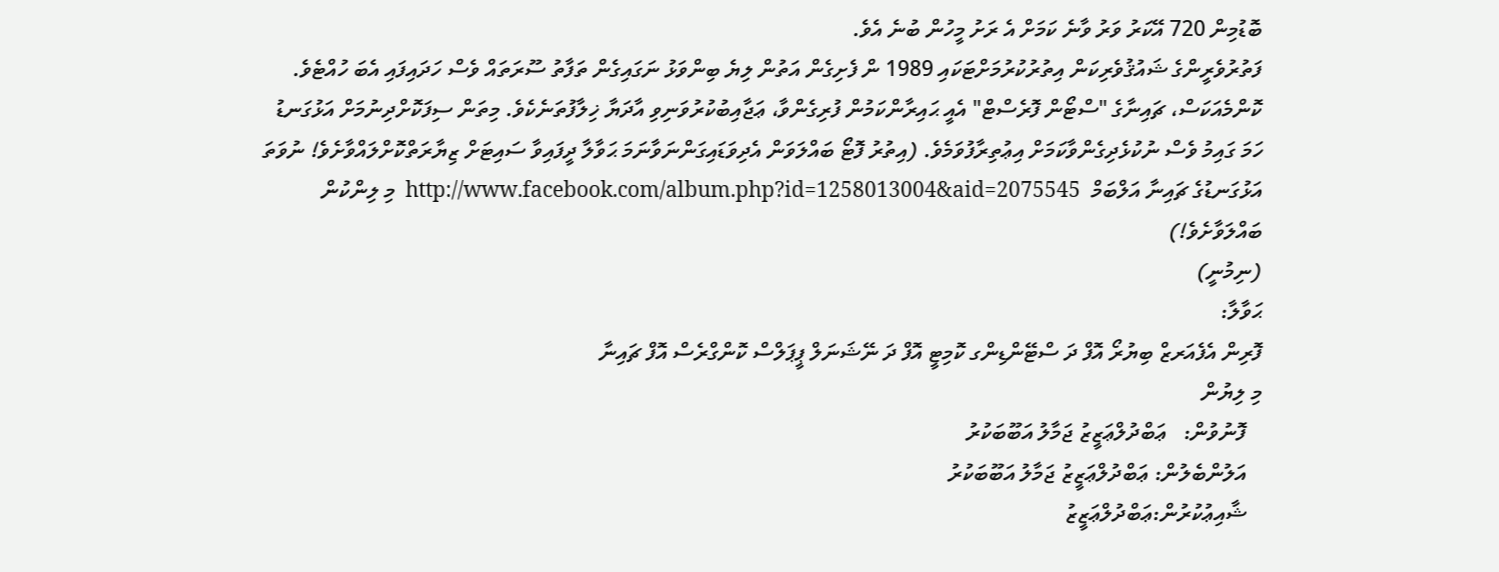ބޮޑުމިން 720 އޭކަރު ވަރު ވާނެ ކަމަށް އެ ރަށު މީހުން ބުނެ އެވެ.
ފަތުރުވެރީންގެ ޝައުޤުވެރިކަން އިތުރުކުރުމަށްޓަކައި 1989 ން ފެށިގެން އަތުން ލިޔެ ބިންވަޅު ނަގައިގެން ތަފާތު ސޫރަތައް ވެސް ހަދައިފައި އެބަ ހުއްޓެވެ.
ކޮންމެއަކަސް، ޗައިނާގެ "ސްޓޯން ފޮރެސްޓް" އެއީ ޙައިރާންކަމުން ފުރިގެންވާ، ޢަޖާއިބުކުރުވަނިވި އާދަޔާ ޚިލާފުތަނެކެވެ. މިތަން ސިފަކޮށްދިނުމަށް އަޅުގަނޑު ހަމަ ގައިމު ވެސް ނުކުޅެދިގެންވާކަމަށް އިޢުތިރާފުވަމެވެ. (އިތުރު ފޮޓޯ ބައްލަވަން އެދިވަޑައިގަންނަވާނަމަ ޙަވާލާ ދީފައިވާ ސައިޓަށް ޒިޔާރަތްކޮށްލައްވާށެވެ! ނުވަތަ އަޅުގަނޑުގެ ޗައިނާ އަލްބަމް  http://www.facebook.com/album.php?id=1258013004&aid=2075545  މި ލިންކުން ބައްލަވާށެވެ!)
(ނިމުނީ)
ޙަވާލާ:
ފޮރިން އެފެއަރޒް ބިޔުރޯ އޮފް ދަ ސްޓޭންޑިންގ ކޮމިޓީ އޮފް ދަ ނޭޝަނަލް ޕީޕަލްސް ކޮންގްރެސް އޮފް ޗައިނާ
މި ލިޔުން
   ފޮނުވުން:   ޢަބްދުލްޢަޒީޒު ޖަމާލު އަބޫބަކުރު
   އަލުންބެލުން: ޢަބްދުލްޢަޒީޒު ޖަމާލު އަބޫބަކުރު
   ޝާއިޢުކުރުން:ޢަބްދުލްޢަޒީޒު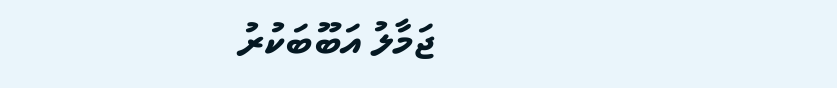ޖަމާލު އަބޫބަކުރު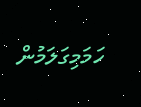ހަމަމިގަލަމުން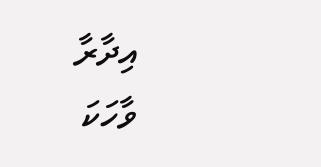އިދާރާ
ވާހަކަ